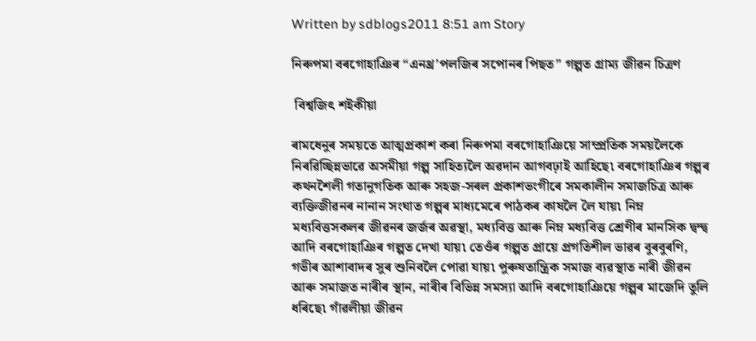Written by sdblogs2011 8:51 am Story

নিৰুপমা বৰগোহাঞিৰ “এনথ্ৰ’পলজিৰ সপোনৰ পিছত” গল্পত গ্ৰাম্য জীৱন চিত্ৰণ

 বিশ্বজিৎ শইকীয়া

ৰামধেনুৰ সময়তে আত্মপ্ৰকাশ কৰা নিৰুপমা বৰগোহাঞিয়ে সাম্প্ৰতিক সময়লৈকে নিৰৱিচ্ছিন্নভাৱে অসমীয়া গল্প সাহিত্যলৈ অৱদান আগবঢ়াই আহিছে৷ বৰগোহাঞিৰ গল্পৰ কথনশৈলী গতানুগতিক আৰু সহজ-সৰল প্ৰকাশভংগীৰে সমকালীন সমাজচিত্ৰ আৰু ব্যক্তিজীৱনৰ নানান সংঘাত গল্পৰ মাধ্যমেৰে পাঠকৰ কাষলৈ লৈ যায়৷ নিম্ন মধ্যবিত্তসকলৰ জীৱনৰ জৰ্জৰ অৱস্থা, মধ্যবিত্ত আৰু নিম্ন মধ্যবিত্ত শ্ৰেণীৰ মানসিক দ্বন্দ্ব আদি বৰগোহাঞিৰ গল্পত দেখা যায়৷ তেওঁৰ গল্পত প্ৰায়ে প্ৰগতিশীল ভাৱৰ বুৰবুৰণি, গভীৰ আশাবাদৰ সুৰ শুনিবলৈ পোৱা যায়৷ পুৰুষতান্ত্ৰিক সমাজ ব্যৱস্থাত নাৰী জীৱন আৰু সমাজত নাৰীৰ স্থান, নাৰীৰ বিভিন্ন সমস্যা আদি বৰগোহাঞিয়ে গল্পৰ মাজেদি তুলি ধৰিছে৷ গাঁৱলীয়া জীৱন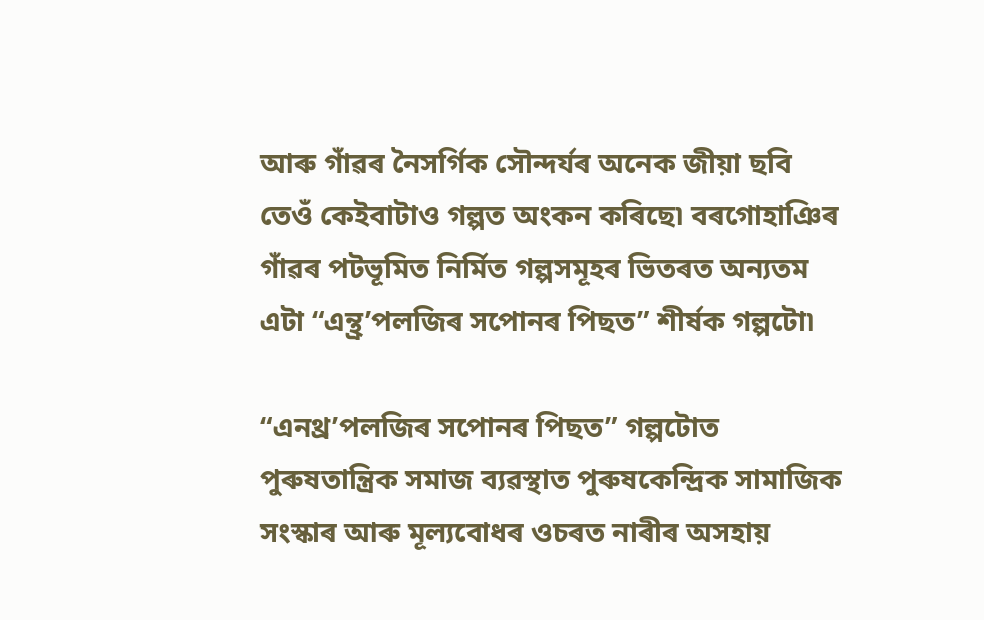আৰু গাঁৱৰ নৈসৰ্গিক সৌন্দৰ্যৰ অনেক জীয়া ছবি তেওঁ কেইবাটাও গল্পত অংকন কৰিছে৷ বৰগোহাঞিৰ গাঁৱৰ পটভূমিত নিৰ্মিত গল্পসমূহৰ ভিতৰত অন্যতম এটা “এন্থ্ৰ’পলজিৰ সপোনৰ পিছত” শীৰ্ষক গল্পটো৷

“এনথ্ৰ’পলজিৰ সপোনৰ পিছত” গল্পটোত পুৰুষতান্ত্ৰিক সমাজ ব্যৱস্থাত পুৰুষকেন্দ্ৰিক সামাজিক সংস্কাৰ আৰু মূল্যবোধৰ ওচৰত নাৰীৰ অসহায়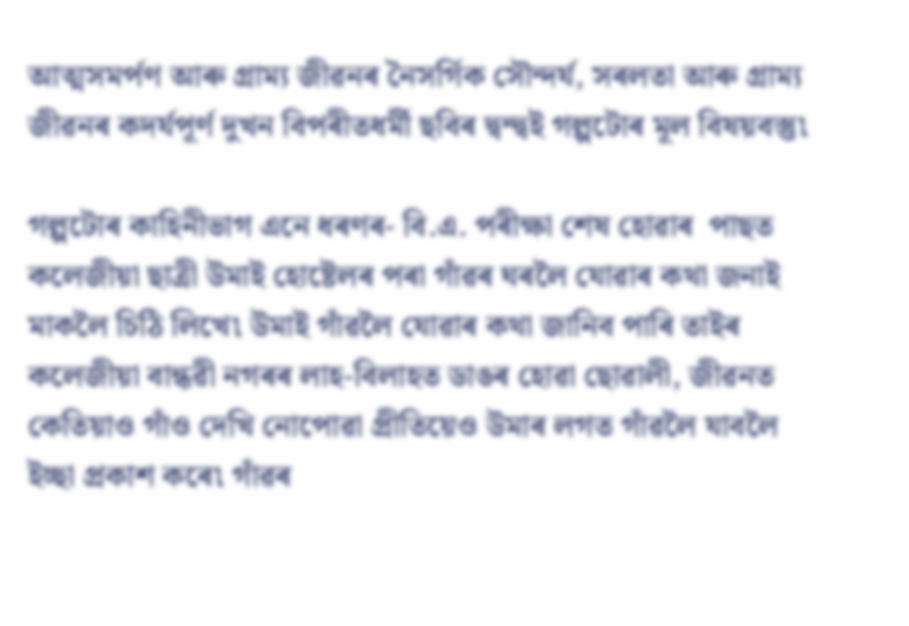আত্মসমৰ্পণ আৰু গ্ৰাম্য জীৱনৰ নৈসৰ্গিক সৌন্দৰ্য, সৰলতা আৰু গ্ৰাম্য জীৱনৰ কদৰ্যপূৰ্ণ দুখন বিপৰীতধৰ্মী ছবিৰ দ্বন্দ্বই গল্পটোৰ মূল বিষয়বস্তু৷

গল্পটোৰ কাহিনীভাগ এনে ধৰণৰ- বি.এ. পৰীক্ষা শেষ হোৱাৰ  পাছত কলেজীয়া ছাত্ৰী উমাই হোষ্টেলৰ পৰা গাঁৱৰ ঘৰলৈ যোৱাৰ কথা জনাই মাকলৈ চিঠি লিখে৷ উমাই গাঁৱলৈ যোৱাৰ কথা জানিব পাৰি তাইৰ কলেজীয়া বান্ধৱী নগৰৰ লাহ-বিলাহত ডাঙৰ হোৱা ছোৱালী, জীৱনত কেতিয়াও গাঁও দেখি নোপোৱা প্ৰীতিয়েও উমাৰ লগত গাঁৱলৈ যাবলৈ ইচ্ছা প্ৰকাশ কৰে৷ গাঁৱৰ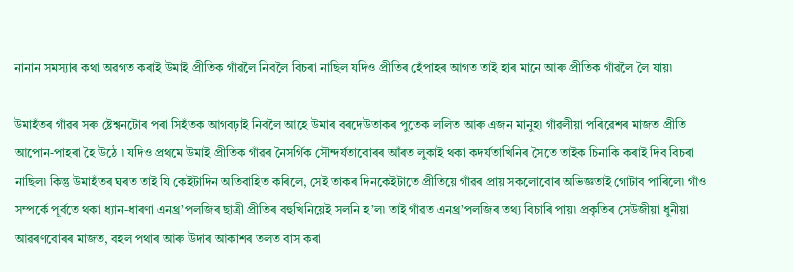নানান সমস্যাৰ কথা অৱগত কৰাই উমাই প্ৰীতিক গাঁৱলৈ নিবলৈ বিচৰা নাছিল যদিও প্ৰীতিৰ হেঁপাহৰ আগত তাই হাৰ মানে আৰু প্ৰীতিক গাঁৱলৈ লৈ যায়৷

উমাহঁতৰ গাঁৱৰ সৰু ষ্টেশ্বনটোৰ পৰা সিহঁতক আগবঢ়াই নিবলৈ আহে উমাৰ বৰদেউতাকৰ পুতেক ললিত আৰু এজন মানুহ৷ গাঁৱলীয়া পৰিৱেশৰ মাজত প্ৰীতি আপোন-পাহৰা হৈ উঠে ৷ যদিও প্ৰথমে উমাই প্ৰীতিক গাঁৱৰ নৈসৰ্গিক সৌন্দৰ্যতাবোৰৰ আঁৰত লুকাই থকা কদৰ্যতাখিনিৰ সৈতে তাইক চিনাকি কৰাই দিব বিচৰা নাছিল৷ কিন্তু উমাহঁতৰ ঘৰত তাই যি কেইটাদিন অতিবাহিত কৰিলে, সেই তাকৰ দিনকেইটাতে প্ৰীতিয়ে গাঁৱৰ প্ৰায় সকলোবোৰ অভিজ্ঞতাই গোটাব পাৰিলে৷ গাঁও সম্পৰ্কে পূৰ্বতে থকা ধ্যান-ধাৰণা এনথ্ৰ’পলজিৰ ছাত্ৰী প্ৰীতিৰ বহুখিনিয়েই সলনি হ’ল৷ তাই গাঁৱত এনথ্ৰ’পলজিৰ তথ্য বিচাৰি পায়৷ প্ৰকৃতিৰ সেউজীয়া ধুনীয়া আৱৰণবোৰৰ মাজত, বহল পথাৰ আৰু উদাৰ আকাশৰ তলত বাস কৰা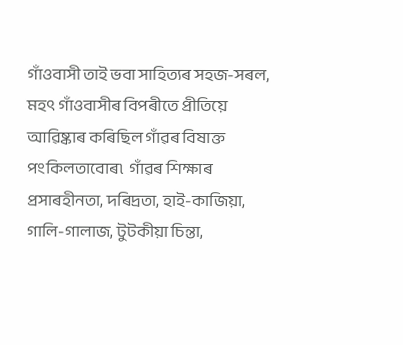গাঁওবাসী তাই ভবা সাহিত্যৰ সহজ-সৰল, মহৎ গাঁওবাসীৰ বিপৰীতে প্ৰীতিয়ে আৱিষ্কাৰ কৰিছিল গাঁৱৰ বিষাক্ত পংকিলতাবোৰ৷  গাঁৱৰ শিক্ষাৰ প্ৰসাৰহীনতা, দৰিদ্ৰতা, হাই-কাজিয়া, গালি-গালাজ, টুটকীয়া চিন্তা,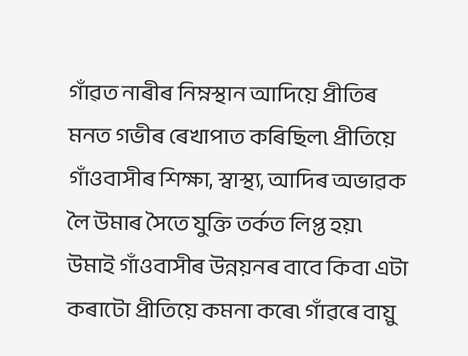গাঁৱত নাৰীৰ নিম্নস্থান আদিয়ে প্ৰীতিৰ মনত গভীৰ ৰেখাপাত কৰিছিল৷ প্ৰীতিয়ে গাঁওবাসীৰ শিক্ষা, স্বাস্থ্য, আদিৰ অভাৱক লৈ উমাৰ সৈতে যুক্তি তৰ্কত লিপ্ত হয়৷ উমাই গাঁওবাসীৰ উন্নয়নৰ বাবে কিবা এটা কৰাটো প্ৰীতিয়ে কমনা কৰে৷ গাঁৱৰে বায়ু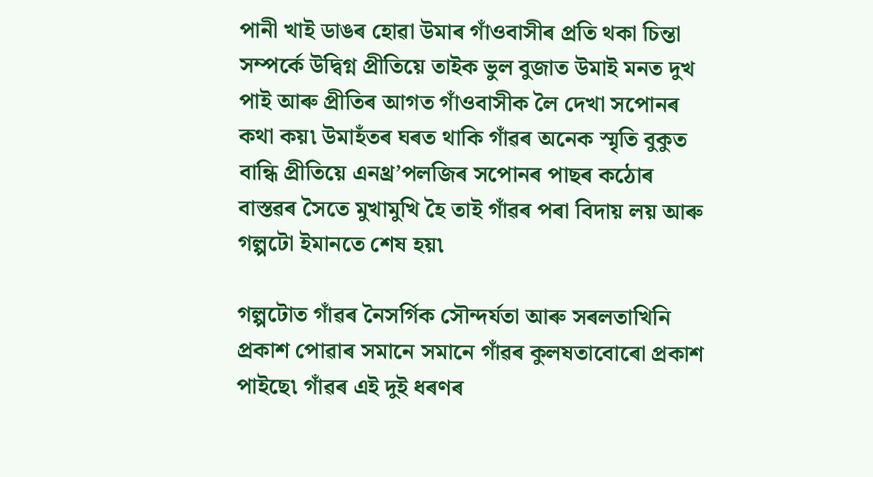পানী খাই ডাঙৰ হোৱা উমাৰ গাঁওবাসীৰ প্ৰতি থকা চিন্তা সম্পৰ্কে উদ্বিগ্ন প্ৰীতিয়ে তাইক ভুল বুজাত উমাই মনত দুখ পাই আৰু প্ৰীতিৰ আগত গাঁওবাসীক লৈ দেখা সপোনৰ কথা কয়৷ উমাহঁতৰ ঘৰত থাকি গাঁৱৰ অনেক স্মৃতি বুকুত বান্ধি প্ৰীতিয়ে এনথ্ৰ’পলজিৰ সপোনৰ পাছৰ কঠোৰ বাস্তৱৰ সৈতে মুখামুখি হৈ তাই গাঁৱৰ পৰা বিদায় লয় আৰু গল্পটো ইমানতে শেষ হয়৷

গল্পটোত গাঁৱৰ নৈসৰ্গিক সৌন্দৰ্যতা আৰু সৰলতাখিনি প্ৰকাশ পোৱাৰ সমানে সমানে গাঁৱৰ কুলষতাবোৰো প্ৰকাশ পাইছে৷ গাঁৱৰ এই দুই ধৰণৰ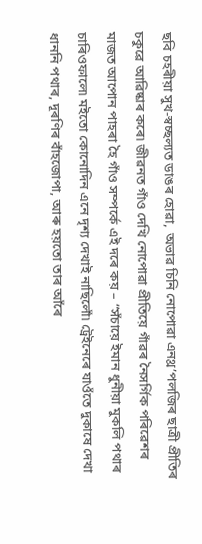ছবি চহৰীয়া সুখ-স্বচ্ছল্যত ডাঙৰ হোৱা, অভাৱ চিনি নোপোৱা এনথ্ৰ’পলজিৰ ছাত্ৰী প্ৰীতিৰ চকুৱে আৱিষ্কাৰ কৰে৷ জীৱনত গাঁও দেখি নোপোৱা প্ৰীতিয়ে গাঁৱৰ নৈসৰ্গিক পৰিৱেশৰ মাজত আপোন পাহৰা হৈ গাঁও সম্পৰ্কে এই দৰে কয় – “সঁচায়ে ইমান ধুনীয়া মুকলি পথাৰ চাৰিওফালে৷ মইতো কোনোদিন এনে দৃশ্য দেখাই নাছিলোঁ৷ ট্ৰেইনেৰে যাওঁতে দুকাষে দেখা ধাননি পথাৰ, দূৰণিৰ বাঁহজোপা, আৰু হয়তো তাৰ আঁৰে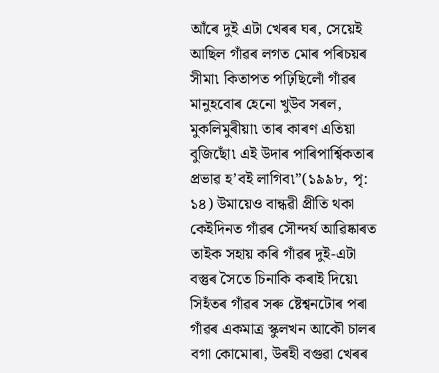আঁৰে দুই এটা খেৰৰ ঘৰ, সেয়েই আছিল গাঁৱৰ লগত মোৰ পৰিচয়ৰ সীমা৷ কিতাপত পঢ়িছিলোঁ গাঁৱৰ মানুহবোৰ হেনো খুউব সৰল, মুকলিমুৰীয়া৷ তাৰ কাৰণ এতিয়া বুজিছোঁ৷ এই উদাৰ পাৰিপাৰ্শ্বিকতাৰ প্ৰভাৱ হ’বই লাগিব৷”(১৯৯৮, পৃ: ১৪) উমায়েও বান্ধৱী প্ৰীতি থকা কেইদিনত গাঁৱৰ সৌন্দৰ্য আৱিষ্কাৰত তাইক সহায় কৰি গাঁৱৰ দুই-এটা বস্তুৰ সৈতে চিনাকি কৰাই দিয়ে৷ সিহঁতৰ গাঁৱৰ সৰু ষ্টেশ্বনটোৰ পৰা গাঁৱৰ একমাত্ৰ স্কুলখন আকৌ চালৰ বগা কোমোৰা, উৰহী বগুৱা খেৰৰ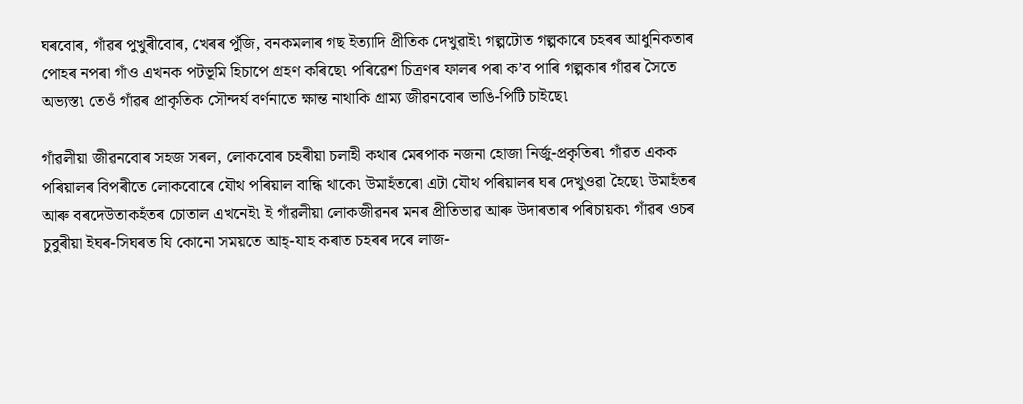ঘৰবোৰ, গাঁৱৰ পুখুৰীবোৰ, খেৰৰ পুঁজি, বনকমলাৰ গছ ইত্যাদি প্ৰীতিক দেখুৱাই৷ গল্পটোত গল্পকাৰে চহৰৰ আধুনিকতাৰ পোহৰ নপৰা গাঁও এখনক পটভূমি হিচাপে গ্ৰহণ কৰিছে৷ পৰিৱেশ চিত্ৰণৰ ফালৰ পৰা ক’ব পাৰি গল্পকাৰ গাঁৱৰ সৈতে অভ্যস্ত৷ তেওঁ গাঁৱৰ প্ৰাকৃতিক সৌন্দৰ্য বৰ্ণনাতে ক্ষান্ত নাথাকি গ্ৰাম্য জীৱনবোৰ ভাঙি-পিটি চাইছে৷

গাঁৱলীয়া জীৱনবোৰ সহজ সৰল, লোকবোৰ চহৰীয়া চলাহী কথাৰ মেৰপাক নজনা হোজা নিৰ্জু-প্ৰকৃতিৰ৷ গাঁৱত একক পৰিয়ালৰ বিপৰীতে লোকবোৰে যৌথ পৰিয়াল বান্ধি থাকে৷ উমাহঁতৰো এটা যৌথ পৰিয়ালৰ ঘৰ দেখুওৱা হৈছে৷ উমাহঁতৰ আৰু বৰদেউতাকহঁতৰ চোতাল এখনেই৷ ই গাঁৱলীয়া লোকজীৱনৰ মনৰ প্ৰীতিভাৱ আৰু উদাৰতাৰ পৰিচায়ক৷ গাঁৱৰ ওচৰ চুবুৰীয়া ইঘৰ-সিঘৰত যি কোনো সময়তে আহ্-যাহ কৰাত চহৰৰ দৰে লাজ-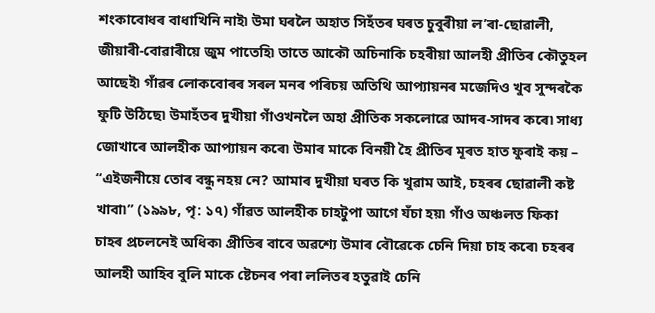শংকাবোধৰ বাধাখিনি নাই৷ উমা ঘৰলৈ অহাত সিহঁতৰ ঘৰত চুবুৰীয়া ল’ৰা-ছোৱালী, জীয়াৰী-বোৱাৰীয়ে জুম পাতেহি৷ তাতে আকৌ অচিনাকি চহৰীয়া আলহী প্ৰীতিৰ কৌতুহল আছেই৷ গাঁৱৰ লোকবোৰৰ সৰল মনৰ পৰিচয় অতিথি আপ্যায়নৰ মজেদিও খুব সুন্দৰকৈ ফুটি উঠিছে৷ উমাহঁতৰ দুখীয়া গাঁওখনলৈ অহা প্ৰীতিক সকলোৱে আদৰ-সাদৰ কৰে৷ সাধ্য জোখাৰে আলহীক আপ্যায়ন কৰে৷ উমাৰ মাকে বিনয়ী হৈ প্ৰীতিৰ মূৰত হাত ফুৰাই কয় – “এইজনীয়ে তোৰ বন্ধু নহয় নে? আমাৰ দুখীয়া ঘৰত কি খুৱাম আই, চহৰৰ ছোৱালী কষ্ট খাবা৷” (১৯৯৮, পৃ: ১৭) গাঁৱত আলহীক চাহটুপা আগে যঁচা হয়৷ গাঁও অঞ্চলত ফিকা চাহৰ প্ৰচলনেই অধিক৷ প্ৰীতিৰ বাবে অৱশ্যে উমাৰ বৌৱেকে চেনি দিয়া চাহ কৰে৷ চহৰৰ আলহী আহিব বুলি মাকে ষ্টেচনৰ পৰা ললিতৰ হতুৱাই চেনি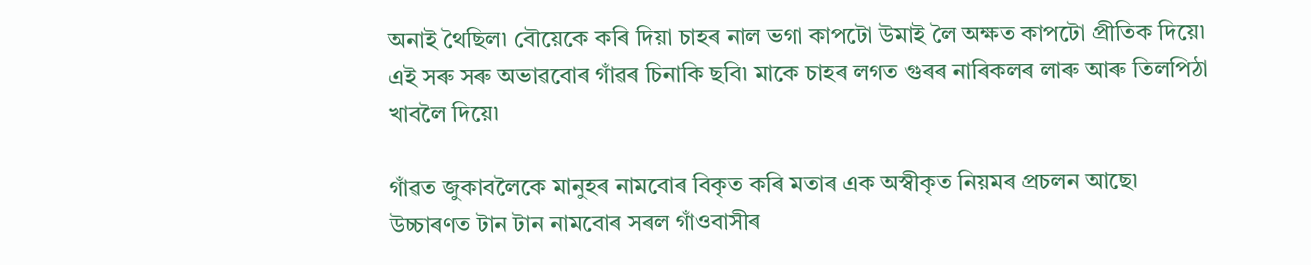অনাই থৈছিল৷ বৌয়েকে কৰি দিয়া চাহৰ নাল ভগা কাপটো উমাই লৈ অক্ষত কাপটো প্ৰীতিক দিয়ে৷ এই সৰু সৰু অভাৱবোৰ গাঁৱৰ চিনাকি ছবি৷ মাকে চাহৰ লগত গুৰৰ নাৰিকলৰ লাৰু আৰু তিলপিঠা খাবলৈ দিয়ে৷

গাঁৱত জুকাবলৈকে মানুহৰ নামবোৰ বিকৃত কৰি মতাৰ এক অস্বীকৃত নিয়মৰ প্ৰচলন আছে৷ উচ্চাৰণত টান টান নামবোৰ সৰল গাঁওবাসীৰ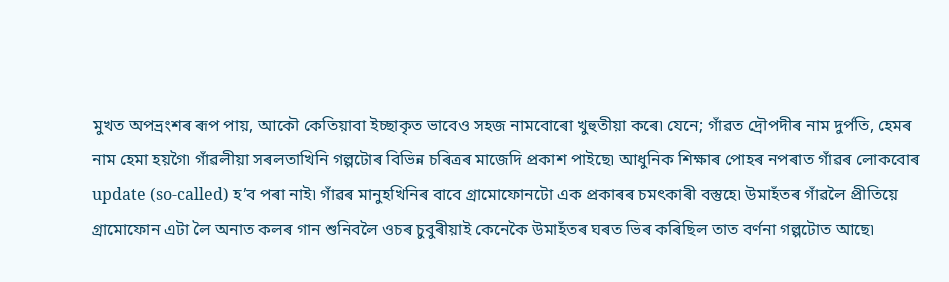মুখত অপভ্ৰংশৰ ৰূপ পায়, আকৌ কেতিয়াবা ইচ্ছাকৃত ভাবেও সহজ নামবোৰো খুহুতীয়া কৰে৷ যেনে; গাঁৱত দ্ৰৌপদীৰ নাম দুৰ্পতি, হেমৰ নাম হেমা হয়গৈ৷ গাঁৱলীয়া সৰলতাখিনি গল্পটোৰ বিভিন্ন চৰিত্ৰৰ মাজেদি প্ৰকাশ পাইছে৷ আধুনিক শিক্ষাৰ পোহৰ নপৰাত গাঁৱৰ লোকবোৰ update (so-called) হ’ব পৰা নাই৷ গাঁৱৰ মানুহখিনিৰ বাবে গ্ৰামোফোনটো এক প্ৰকাৰৰ চমৎকাৰী বস্তুহে৷ উমাহঁতৰ গাঁৱলৈ প্ৰীতিয়ে গ্ৰামোফোন এটা লৈ অনাত কলৰ গান শুনিবলৈ ওচৰ চুবুৰীয়াই কেনেকৈ উমাহঁতৰ ঘৰত ভিৰ কৰিছিল তাত বৰ্ণনা গল্পটোত আছে৷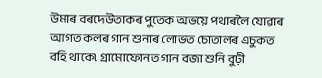উমাৰ বৰদেউতাকৰ পুতেক অভয়ে পথাৰলৈ যোৱাৰ আগত কলৰ গান শুনাৰ লোভত চোতালৰ এচুকত বহি থাকে৷ গ্ৰামোফোনত গান বজা শুনি বুঢ়ী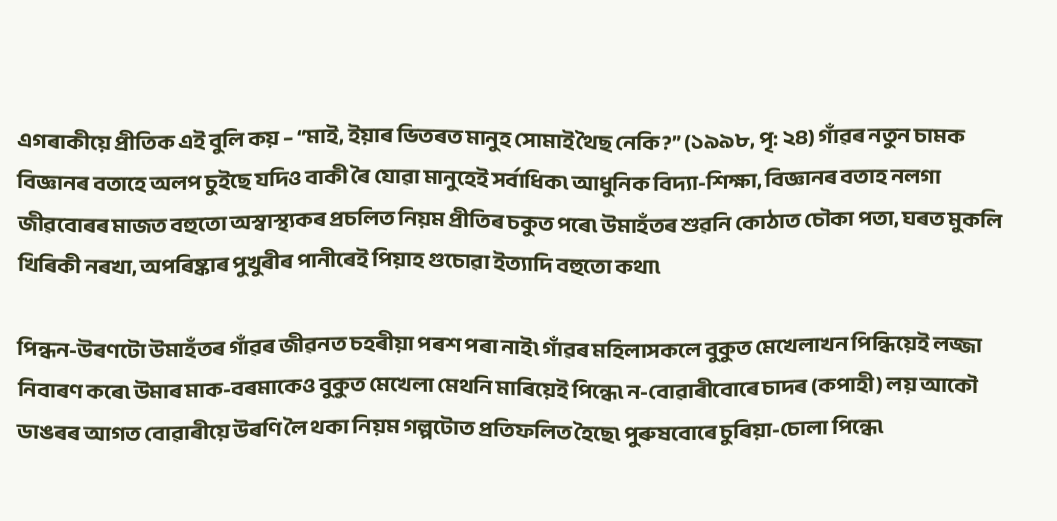এগৰাকীয়ে প্ৰীতিক এই বুলি কয় – “মাই, ইয়াৰ ভিতৰত মানুহ সোমাই থৈছ নেকি?” (১৯৯৮, পৃ: ২৪) গাঁৱৰ নতুন চামক বিজ্ঞানৰ বতাহে অলপ চুইছে যদিও বাকী ৰৈ যোৱা মানুহেই সৰ্বাধিক৷ আধুনিক বিদ্যা-শিক্ষা, বিজ্ঞানৰ বতাহ নলগা জীৱবোৰৰ মাজত বহুতো অস্বাস্থ্যকৰ প্ৰচলিত নিয়ম প্ৰীতিৰ চকুত পৰে৷ উমাহঁতৰ শুৱনি কোঠাত চৌকা পতা, ঘৰত মুকলি খিৰিকী নৰখা, অপৰিষ্কাৰ পুখুৰীৰ পানীৰেই পিয়াহ গুচোৱা ইত্যাদি বহুতো কথা৷

পিন্ধন-উৰণটো উমাহঁতৰ গাঁৱৰ জীৱনত চহৰীয়া পৰশ পৰা নাই৷ গাঁৱৰ মহিলাসকলে বুকুত মেখেলাখন পিন্ধিয়েই লজ্জা নিবাৰণ কৰে৷ উমাৰ মাক-বৰমাকেও বুকুত মেখেলা মেথনি মাৰিয়েই পিন্ধে৷ ন-বোৱাৰীবোৰে চাদৰ (কপাহী) লয় আকৌ ডাঙৰৰ আগত বোৱাৰীয়ে উৰণি লৈ থকা নিয়ম গল্পটোত প্ৰতিফলিত হৈছে৷ পুৰুষবোৰে চুৰিয়া-চোলা পিন্ধে৷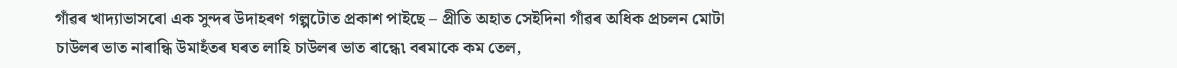গাঁৱৰ খাদ্যাভাসৰো এক সুন্দৰ উদাহৰণ গল্পটোত প্ৰকাশ পাইছে – প্ৰীতি অহাত সেইদিনা গাঁৱৰ অধিক প্ৰচলন মোটা চাউলৰ ভাত নাৰান্ধি উমাহঁতৰ ঘৰত লাহি চাউলৰ ভাত ৰান্ধে৷ বৰমাকে কম তেল,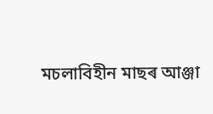মচলাবিহীন মাছৰ আঞ্জা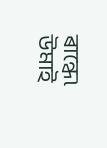ৰান্ধে৷ উমাই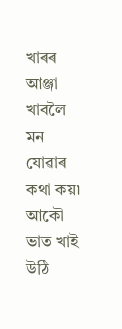খাৰৰ আঞ্জা খাবলৈ মন যোৱাৰ কথা কয়৷ আকৌ ভাত খাই উঠি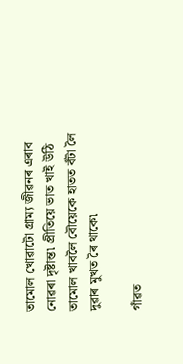তামোল খোৱাটো গ্ৰাম্য জীৱনৰ এৰাব নোৱৰা দৃষ্টান্ত৷ প্ৰীতিয়ে ভাত খাই উঠি তামোল খাবলৈ বৌয়েকে হাতত বঁটা লৈ দুৱাৰ মুখত ৰৈ থাকে৷

গাঁৱত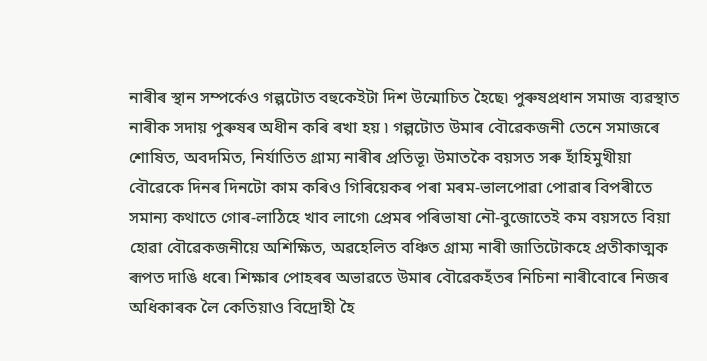নাৰীৰ স্থান সম্পৰ্কেও গল্পটোত বহুকেইটা দিশ উন্মোচিত হৈছে৷ পুৰুষপ্ৰধান সমাজ ব্যৱস্থাত নাৰীক সদায় পুৰুষৰ অধীন কৰি ৰখা হয় ৷ গল্পটোত উমাৰ বৌৱেকজনী তেনে সমাজৰে শোষিত, অবদমিত, নিৰ্যাতিত গ্ৰাম্য নাৰীৰ প্ৰতিভূ৷ উমাতকৈ বয়সত সৰু হাঁহিমুখীয়া বৌৱেকে দিনৰ দিনটো কাম কৰিও গিৰিয়েকৰ পৰা মৰম-ভালপোৱা পোৱাৰ বিপৰীতে সমান্য কথাতে গোৰ-লাঠিহে খাব লাগে৷ প্ৰেমৰ পৰিভাষা নৌ-বুজোতেই কম বয়সতে বিয়া হোৱা বৌৱেকজনীয়ে অশিক্ষিত, অৱহেলিত বঞ্চিত গ্ৰাম্য নাৰী জাতিটোকহে প্ৰতীকাত্মক ৰূপত দাঙি ধৰে৷ শিক্ষাৰ পোহৰৰ অভাৱতে উমাৰ বৌৱেকহঁতৰ নিচিনা নাৰীবোৰে নিজৰ অধিকাৰক লৈ কেতিয়াও বিদ্ৰোহী হৈ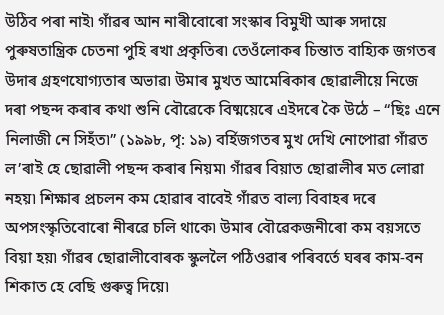উঠিব পৰা নাই৷ গাঁৱৰ আন নাৰীবোৰো সংস্কাৰ বিমুখী আৰু সদায়ে পুৰুষতান্ত্ৰিক চেতনা পুহি ৰখা প্ৰকৃতিৰ৷ তেওঁলোকৰ চিন্তাত বাহ্যিক জগতৰ উদাৰ গ্ৰহণযোগ্যতাৰ অভাৱ৷ উমাৰ মুখত আমেৰিকাৰ ছোৱালীয়ে নিজে দৰা পছন্দ কৰাৰ কথা শুনি বৌৱেকে বিষ্ময়েৰে এইদৰে কৈ উঠে – “ছিঃ এনে নিলাজী নে সিহঁত৷” (১৯৯৮, পৃ: ১৯) বৰ্হিজগতৰ মুখ দেখি নোপোৱা গাঁৱত ল’ৰাই হে ছোৱালী পছন্দ কৰাৰ নিয়ম৷ গাঁৱৰ বিয়াত ছোৱালীৰ মত লোৱা নহয়৷ শিক্ষাৰ প্ৰচলন কম হোৱাৰ বাবেই গাঁৱত বাল্য বিবাহৰ দৰে অপসংস্কৃতিবোৰো নীৰৱে চলি থাকে৷ উমাৰ বৌৱেকজনীৰো কম বয়সতে বিয়া হয়৷ গাঁৱৰ ছোৱালীবোৰক স্কুললৈ পঠিওৱাৰ পৰিবৰ্তে ঘৰৰ কাম-বন শিকাত হে বেছি গুৰুত্ব দিয়ে৷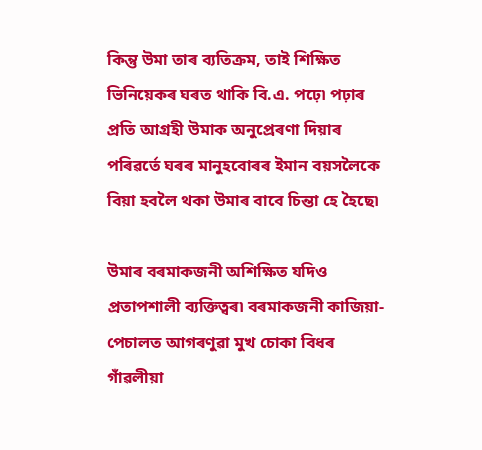কিন্তু উমা তাৰ ব্যতিক্ৰম, তাই শিক্ষিত ভিনিয়েকৰ ঘৰত থাকি বি.এ. পঢ়ে৷ পঢ়াৰ প্ৰতি আগ্ৰহী উমাক অনুপ্ৰেৰণা দিয়াৰ পৰিৱৰ্তে ঘৰৰ মানুহবোৰৰ ইমান বয়সলৈকে বিয়া হবলৈ থকা উমাৰ বাবে চিন্তা হে হৈছে৷

উমাৰ বৰমাকজনী অশিক্ষিত যদিও প্ৰতাপশালী ব্যক্তিত্বৰ৷ বৰমাকজনী কাজিয়া-পেচালত আগৰণুৱা মুখ চোকা বিধৰ গাঁৱলীয়া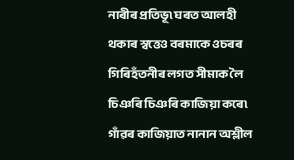নাৰীৰ প্ৰতিভূ৷ ঘৰত আলহী থকাৰ স্বত্তেও বৰমাকে ওচৰৰ গিৰিহঁতনীৰ লগত সীমাক লৈ চিঞৰি চিঞৰি কাজিয়া কৰে৷ গাঁৱৰ কাজিয়াত নানান অশ্লীল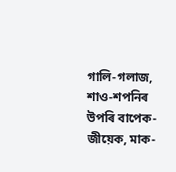গালি-গলাজ, শাও-শপনিৰ উপৰি বাপেক-জীয়েক, মাক-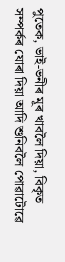পুতেক, ভাই-ভনীৰ মূৰ খাবলৈ দিয়া, বিকৃত সম্পৰ্কৰ যোৰা দিয়া আদি শুনিবলৈ পোৱাটোৱে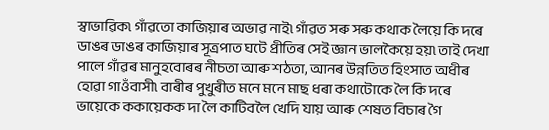স্বাভাৱিক৷ গাঁৱতো কাজিয়াৰ অভাৱ নাই৷ গাঁৱত সৰু সৰু কথাক লৈয়ে কি দৰে ডাঙৰ ডাঙৰ কাজিয়াৰ সূত্ৰপাত ঘটে প্ৰীতিৰ সেই জ্ঞান ভালকৈয়ে হয়৷ তাই দেখা পালে গাঁৱৰ মানুহবোৰৰ নীচতা আৰু শঠতা, আনৰ উন্নতিত হিংসাত অধীৰ হোৱা গাওঁবাসী৷ বাৰীৰ পুখুৰীত মনে মনে মাছ ধৰা কথাটোকে লৈ কি দৰে ভায়েকে ককায়েকক দা লৈ কাটিবলৈ খেদি যায় আৰু শেষত বিচাৰ গৈ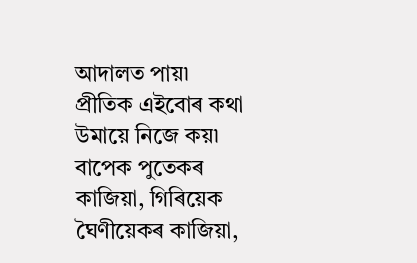আদালত পায়৷ প্ৰীতিক এইবোৰ কথা উমায়ে নিজে কয়৷  বাপেক পুতেকৰ কাজিয়া, গিৰিয়েক ঘৈণীয়েকৰ কাজিয়া,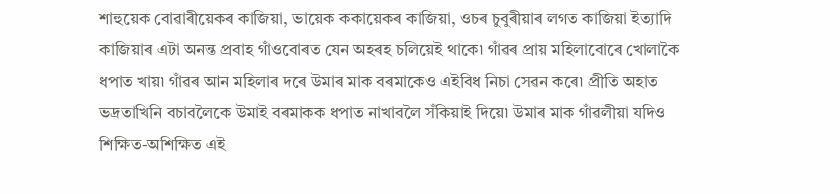শাহুয়েক বোৱাৰীয়েকৰ কাজিয়া, ভায়েক ককায়েকৰ কাজিয়া, ওচৰ চুবুৰীয়াৰ লগত কাজিয়া ইত্যাদি কাজিয়াৰ এটা অনন্ত প্ৰবাহ গাঁওবোৰত যেন অহৰহ চলিয়েই থাকে৷ গাঁৱৰ প্ৰায় মহিলাবোৰে খোলাকৈ ধপাত খায়৷ গাঁৱৰ আন মহিলাৰ দৰে উমাৰ মাক বৰমাকেও এইবিধ নিচা সেৱন কৰে৷ প্ৰীতি অহাত ভদ্ৰতাখিনি বচাবলৈকে উমাই বৰমাকক ধপাত নাখাবলৈ সঁকিয়াই দিয়ে৷ উমাৰ মাক গাঁৱলীয়া যদিও শিক্ষিত-অশিক্ষিত এই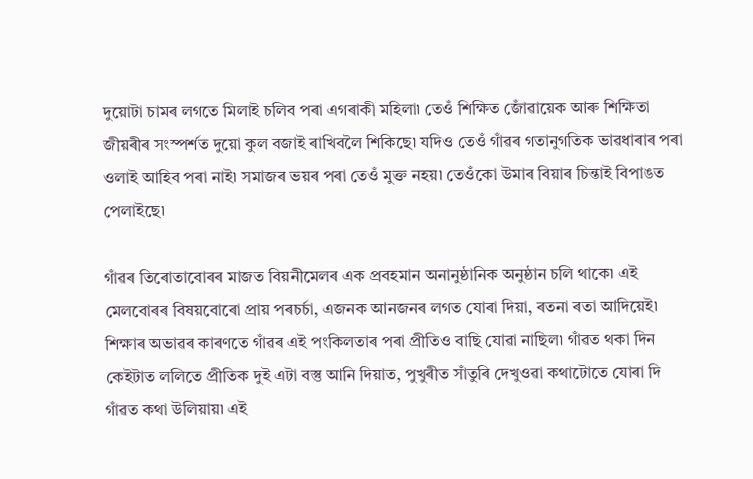দুয়োটা চামৰ লগতে মিলাই চলিব পৰা এগৰাকী মহিলা৷ তেওঁ শিক্ষিত জোঁৱায়েক আৰু শিক্ষিতা জীয়ৰীৰ সংস্পৰ্শত দুয়ো কুল বজাই ৰাখিবলৈ শিকিছে৷ যদিও তেওঁ গাঁৱৰ গতানুগতিক ভাৱধাৰাৰ পৰা ওলাই আহিব পৰা নাই৷ সমাজৰ ভয়ৰ পৰা তেওঁ মুক্ত নহয়৷ তেওঁকো উমাৰ বিয়াৰ চিন্তাই বিপাঙত পেলাইছে৷

গাঁৱৰ তিৰোতাবোৰৰ মাজত বিয়নীমেলৰ এক প্ৰবহমান অনানুষ্ঠানিক অনুষ্ঠান চলি থাকে৷ এই মেলবোৰৰ বিষয়বোৰো প্ৰায় পৰচৰ্চা, এজনক আনজনৰ লগত যোৰা দিয়া, ৰতনা ৰতা আদিয়েই৷ শিক্ষাৰ অভাৱৰ কাৰণতে গাঁৱৰ এই পংকিলতাৰ পৰা প্ৰীতিও বাছি যোৱা নাছিল৷ গাঁৱত থকা দিন কেইটাত ললিতে প্ৰীতিক দুই এটা বস্তু আনি দিয়াত, পুখুৰীত সাঁতুৰি দেখুওৱা কথাটোতে যোৰা দি গাঁৱত কথা উলিয়ায়৷ এই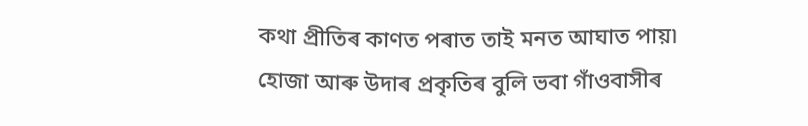কথা প্ৰীতিৰ কাণত পৰাত তাই মনত আঘাত পায়৷ হোজা আৰু উদাৰ প্ৰকৃতিৰ বুলি ভবা গাঁওবাসীৰ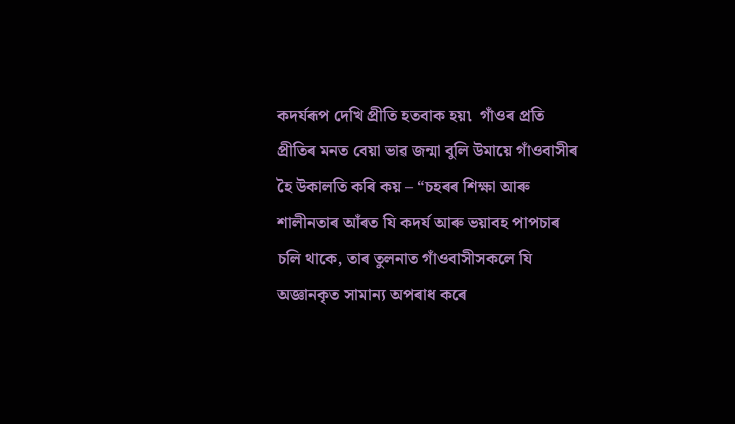কদৰ্যৰূপ দেখি প্ৰীতি হতবাক হয়৷  গাঁওৰ প্ৰতি প্ৰীতিৰ মনত বেয়া ভাৱ জন্মা বুলি উমায়ে গাঁওবাসীৰ হৈ উকালতি কৰি কয় – “চহৰৰ শিক্ষা আৰু শালীনতাৰ আঁৰত যি কদৰ্য আৰু ভয়াবহ পাপচাৰ চলি থাকে, তাৰ তুলনাত গাঁওবাসীসকলে যি অজ্ঞানকৃত সামান্য অপৰাধ কৰে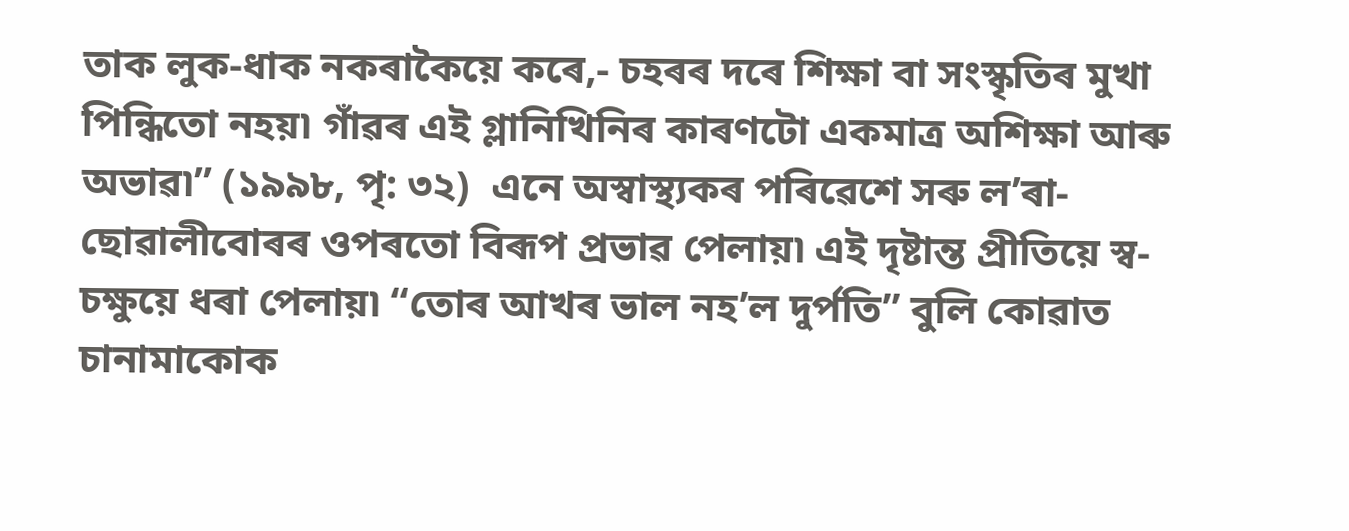তাক লুক-ধাক নকৰাকৈয়ে কৰে,- চহৰৰ দৰে শিক্ষা বা সংস্কৃতিৰ মুখা পিন্ধিতো নহয়৷ গাঁৱৰ এই গ্লানিখিনিৰ কাৰণটো একমাত্ৰ অশিক্ষা আৰু অভাৱ৷” (১৯৯৮, পৃ: ৩২)  এনে অস্বাস্থ্যকৰ পৰিৱেশে সৰু ল’ৰা-ছোৱালীবোৰৰ ওপৰতো বিৰূপ প্ৰভাৱ পেলায়৷ এই দৃষ্টান্ত প্ৰীতিয়ে স্ব-চক্ষুয়ে ধৰা পেলায়৷ “তোৰ আখৰ ভাল নহ’ল দুৰ্পতি” বুলি কোৱাত চানামাকোক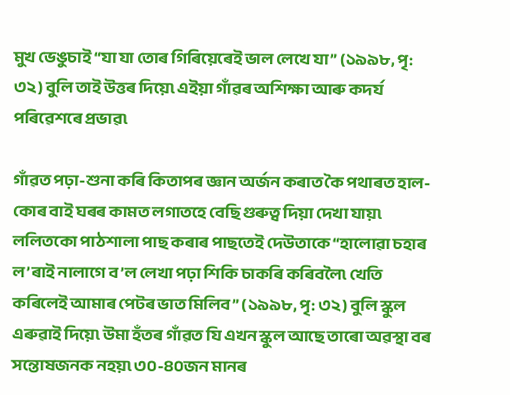মুখ ভেঙুচাই “যা যা তোৰ গিৰিয়েৰেই ভাল লেখে যা” (১৯৯৮, পৃ: ৩২) বুলি তাই উত্তৰ দিয়ে৷ এইয়া গাঁৱৰ অশিক্ষা আৰু কদৰ্য পৰিৱেশৰে প্ৰভাৱ৷

গাঁৱত পঢ়া-শুনা কৰি কিতাপৰ জ্ঞান অৰ্জন কৰাত কৈ পথাৰত হাল-কোৰ বাই ঘৰৰ কামত লগাতহে বেছি গুৰুত্ব দিয়া দেখা যায়৷ ললিতকো পাঠশালা পাছ কৰাৰ পাছতেই দেউতাকে “হালোৱা চহাৰ ল’ৰাই নালাগে ব’ল লেখা পঢ়া শিকি চাকৰি কৰিবলৈ৷ খেতি কৰিলেই আমাৰ পেটৰ ভাত মিলিব” (১৯৯৮, পৃ: ৩২) বুলি স্কুল এৰুৱাই দিয়ে৷ উমা হঁতৰ গাঁৱত যি এখন স্কুল আছে তাৰো অৱস্থা বৰ সন্তোষজনক নহয়৷ ৩০-৪০জন মানৰ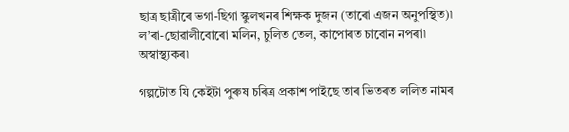ছাত্ৰ ছাত্ৰীৰে ভগা-ছিগা স্কুলখনৰ শিক্ষক দুজন (তাৰো এজন অনুপস্থিত)৷ ল’ৰা-ছোৱালীবোৰো মলিন, চুলিত তেল, কাপোৰত চাবোন নপৰা৷ অস্বাস্থ্যকৰ৷

গল্পটোত যি কেইটা পুৰুষ চৰিত্ৰ প্ৰকাশ পাইছে তাৰ ভিতৰত ললিত নামৰ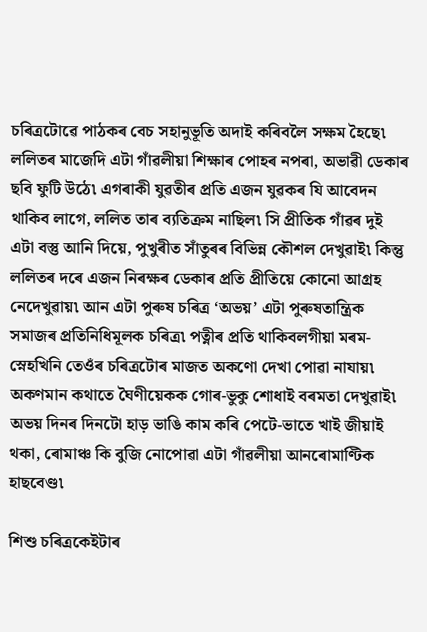চৰিত্ৰটোৱে পাঠকৰ বেচ সহানুভূতি অদাই কৰিবলৈ সক্ষম হৈছে৷ ললিতৰ মাজেদি এটা গাঁৱলীয়া শিক্ষাৰ পোহৰ নপৰা, অভাৱী ডেকাৰ ছবি ফুটি উঠে৷ এগৰাকী যুৱতীৰ প্ৰতি এজন যুৱকৰ যি আবেদন থাকিব লাগে, ললিত তাৰ ব্যতিক্ৰম নাছিল৷ সি প্ৰীতিক গাঁৱৰ দুই এটা বস্তু আনি দিয়ে, পুখুৰীত সাঁতুৰৰ বিভিন্ন কৌশল দেখুৱাই৷ কিন্তু ললিতৰ দৰে এজন নিৰক্ষৰ ডেকাৰ প্ৰতি প্ৰীতিয়ে কোনো আগ্ৰহ নেদেখুৱায়৷ আন এটা পুৰুষ চৰিত্ৰ ‘অভয়’ এটা পুৰুষতান্ত্ৰিক সমাজৰ প্ৰতিনিধিমূলক চৰিত্ৰ৷ পত্নীৰ প্ৰতি থাকিবলগীয়া মৰম-স্নেহখিনি তেওঁৰ চৰিত্ৰটোৰ মাজত অকণো দেখা পোৱা নাযায়৷ অকণমান কথাতে ঘৈণীয়েকক গোৰ-ভুকু শোধাই বৰমতা দেখুৱাই৷ অভয় দিনৰ দিনটো হাড় ভাঙি কাম কৰি পেটে-ভাতে খাই জীয়াই থকা, ৰোমাঞ্চ কি বুজি নোপোৱা এটা গাঁৱলীয়া আনৰোমাণ্টিক হাছবেণ্ড৷

শিশু চৰিত্ৰকেইটাৰ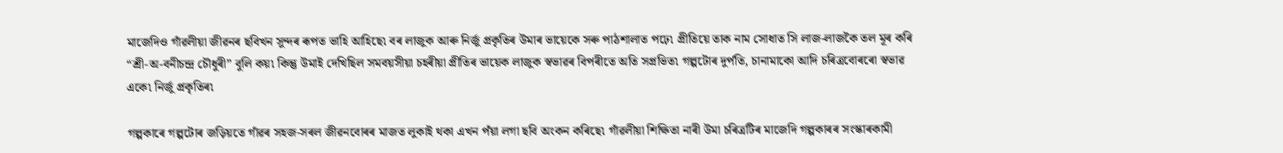মাজেদিও গাঁৱলীয়া জীৱনৰ ছবিখন সুন্দৰ ৰূপত ভাহি আহিছে৷ বৰ লাজুক আৰু নিৰ্জু প্ৰকৃতিৰ উমাৰ ভায়েকে সৰু পাঠশালাত পঢ়ে৷ প্ৰীতিয়ে তাক নাম সোধাত সি লাজ-লাজকৈ তল মূৰ কৰি “শ্ৰী-অ-বনীচন্দ্ৰ চৌধুৰী” বুলি কয়৷ কিন্তু উমাই দেখিছিল সমবয়সীয়া চহৰীয়া প্ৰীতিৰ ভায়েক লাজুক স্বভাৱৰ বিপৰীতে অতি সপ্ৰভিত৷ গল্পটোৰ দুৰ্পতি, চানামাকো আদি চৰিত্ৰবোৰৰো স্বভাৱ একে৷ নিৰ্জু প্ৰকৃতিৰ৷

গল্পকাৰে গল্পটোৰ জড়িয়তে গাঁৱৰ সহজ-সৰল জীৱনবোৰৰ মাজত লুকাই থকা এখন পঁয়া লগা ছবি অংকন কৰিছে৷ গাঁৱলীয়া শিক্ষিতা নাৰী উমা চৰিত্ৰটিৰ মাজেদি গল্পকাৰৰ সংস্কাৰকামী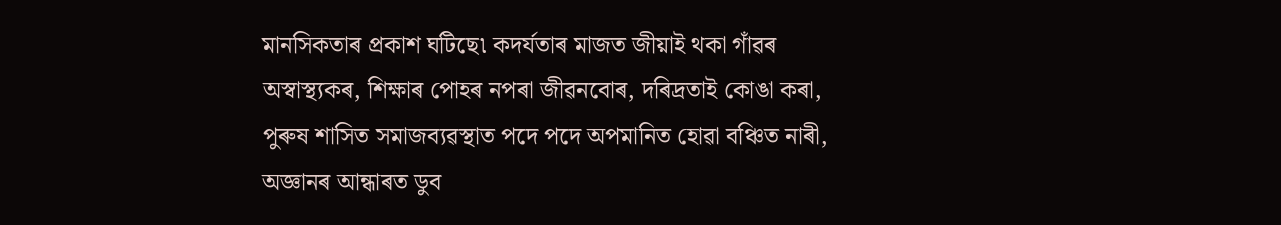মানসিকতাৰ প্ৰকাশ ঘটিছে৷ কদৰ্যতাৰ মাজত জীয়াই থকা গাঁৱৰ  অস্বাস্থ্যকৰ, শিক্ষাৰ পোহৰ নপৰা জীৱনবোৰ, দৰিদ্ৰতাই কোঙা কৰা, পুৰুষ শাসিত সমাজব্যৱস্থাত পদে পদে অপমানিত হোৱা বঞ্চিত নাৰী, অজ্ঞানৰ আন্ধাৰত ডুব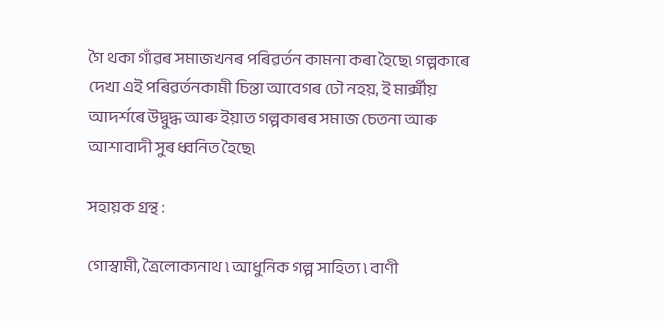গৈ থকা গাঁৱৰ সমাজখনৰ পৰিৱৰ্তন কামনা কৰা হৈছে৷ গল্পকাৰে দেখা এই পৰিৱৰ্তনকামী চিন্তা আবেগৰ ঢৌ নহয়, ই মাৰ্ক্সীয় আদৰ্শৰে উদ্বুদ্ধ আৰু ইয়াত গল্পকাৰৰ সমাজ চেতনা আৰু আশাবাদী সুৰ ধ্বনিত হৈছে৷

সহায়ক গ্ৰন্থ :

গোস্বামী, ত্ৰৈলোক্যনাথ ৷ আধুনিক গল্প সাহিত্য ৷ বাণী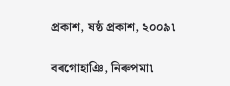প্ৰকাশ, ষষ্ঠ প্ৰকাশ, ২০০৯৷

বৰগোহাঞি, নিৰুপমা৷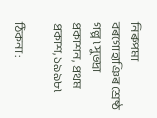নিৰুপমা বৰগোহাঞিৰ শ্ৰেষ্ঠ গল্প ৷ সুভদ্ৰা প্ৰকাশন, প্ৰথম প্ৰকাশ, ১৯৯৮৷

ঠিকনা :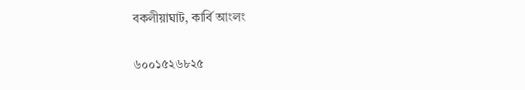বকলীয়াঘাট, কাৰ্বি আংলং

৬০০১৫২৬৮২৫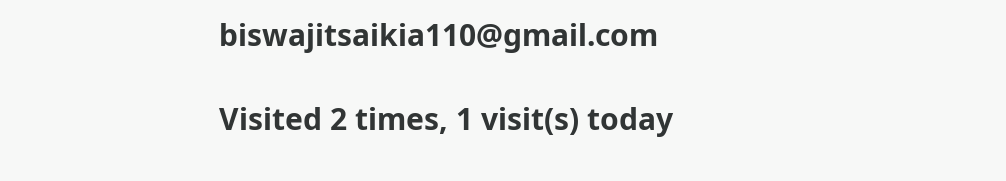biswajitsaikia110@gmail.com

Visited 2 times, 1 visit(s) today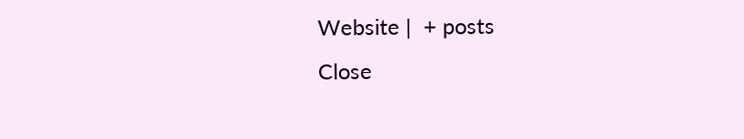Website |  + posts
Close